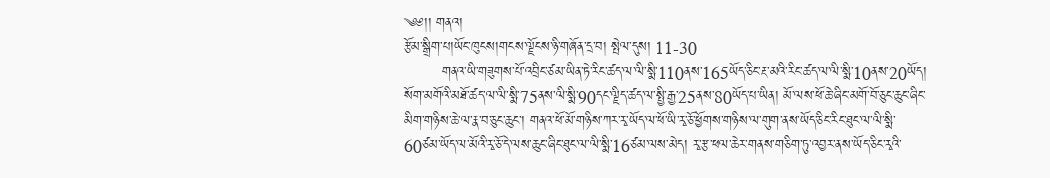༄༅།། གནའ།
རྩོམ་སྒྲིག་པ།ཡོང་ཁུངས།གངས་ལྗོངས་ཉི་གཞོན་དྲ་བ། སྤེལ་དུས། 11-30
        གནའ་ཡི་གཟུགས་པོ་འབྲིང་ཙམ་ཡིན་ཏེ་རིང་ཚད་ལ་ལི་སྨི་110ནས་165ཡོད་ཅིང་རྔ་མའི་རིང་ཚད་ལ་ལི་སྨི་10ནས་20ཡོད། སོག་མགོའི་མཐོ་ཚད་ལ་ལི་སྨི་75ནས་ལི་སྨི་90དང་ལྗིད་ཚད་ལ་སྤྱི་རྒྱ་25ནས་80ཡོད་པ་ཡིན། མོ་ལས་ཕོ་ཆེ་ཞིང་མགོ་བོ་ཅུང་ཆུང་ཞིང་མིག་གཉིས་ཆེ་ལ་རྣ་བ་ཅུང་ཆུང་། གནའ་ཕོ་མོ་གཉིས་ཀར་རྭ་ཡོད་ལ་ཕོ་ཡི་རྭ་ཅོ་ཕྱོགས་གཉིས་ལ་གུག་ནས་ཡོད་ཅིང་རིང་ཐུང་ལ་ལི་སྨི་60ཙམ་ཡོད་ལ་མོའི་རྭ་ཅོ་དེ་ལས་ཆུང་ཞིང་ཐུང་ལ་ལི་སྨི་16ཙམ་ལས་མེད། རྭ་རྩ་ཕལ་ཆེར་གནས་གཅིག་ཏུ་འབྱར་ནས་ཡོད་ཅིང་རྭའི་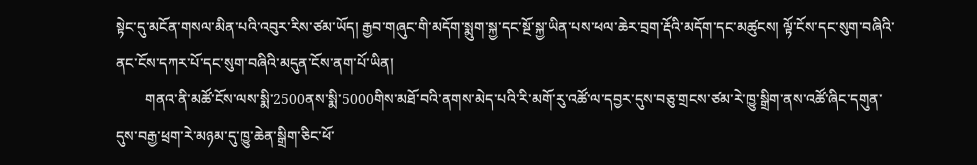སྟེང་དུ་མངོན་གསལ་མིན་པའི་འབུར་རིས་ཙམ་ཡོད། རྒྱབ་གཞུང་གི་མདོག་སྨུག་སྐྱ་དང་སྔོ་སྐྱ་ཡིན་པས་ཕལ་ཆེར་བྲག་རྡོའི་མདོག་དང་མཚུངས། ལྟོ་ངོས་དང་སུག་བཞིའི་ནང་ངོས་དཀར་པོ་དང་སུག་བཞིའི་མདུན་ངོས་ནག་པོ་ཡིན།
        གནའ་ནི་མཚོ་ངོས་ལས་སྨི་2500ནས་སྨི་5000གིས་མཐོ་བའི་ནགས་མེད་པའི་རི་མགོ་རུ་འཚོ་ལ་དབྱར་དུས་བཅུ་གྲངས་ཙམ་རེ་ཁྱུ་སྒྲིག་ནས་འཚོ་ཞིང་དགུན་དུས་བརྒྱ་ཕྲག་རེ་མཉམ་དུ་ཁྱུ་ཆེན་སྒྲིག་ཅིང་ཕོ་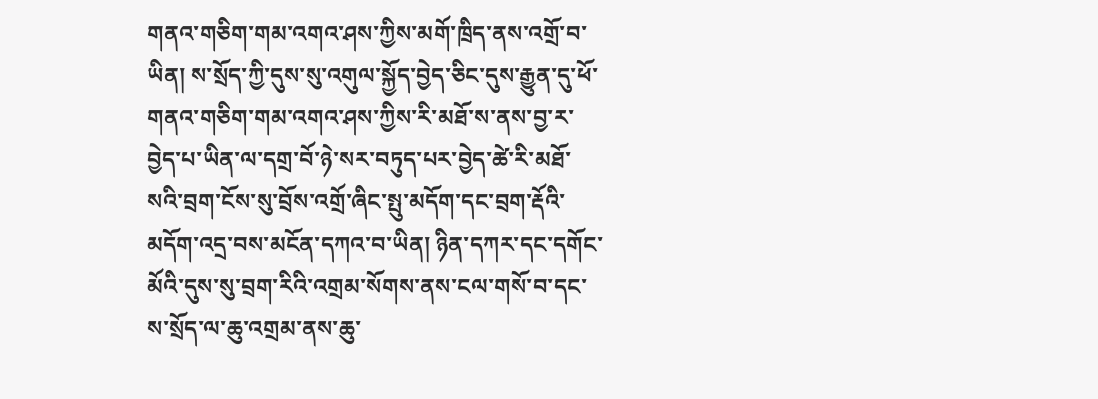གནའ་གཅིག་གམ་འགའ་ཤས་ཀྱིས་མགོ་ཁྲིད་ནས་འགྲོ་བ་ཡིན། ས་སྲོད་ཀྱི་དུས་སུ་འགུལ་སྐྱོད་བྱེད་ཅིང་དུས་རྒྱུན་དུ་ཕོ་གནའ་གཅིག་གམ་འགའ་ཤས་ཀྱིས་རི་མཐོ་ས་ནས་བྱ་ར་བྱེད་པ་ཡིན་ལ་དགྲ་བོ་ཉེ་སར་བཏུད་པར་བྱེད་ཚེ་རི་མཐོ་སའི་བྲག་ངོས་སུ་བྲོས་འགྲོ་ཞིང་སྤུ་མདོག་དང་བྲག་རྡོའི་མདོག་འདྲ་བས་མངོན་དཀའ་བ་ཡིན། ཉིན་དཀར་དང་དགོང་མོའི་དུས་སུ་བྲག་རིའི་འགྲམ་སོགས་ནས་ངལ་གསོ་བ་དང་ས་སྲོད་ལ་ཆུ་འགྲམ་ནས་ཆུ་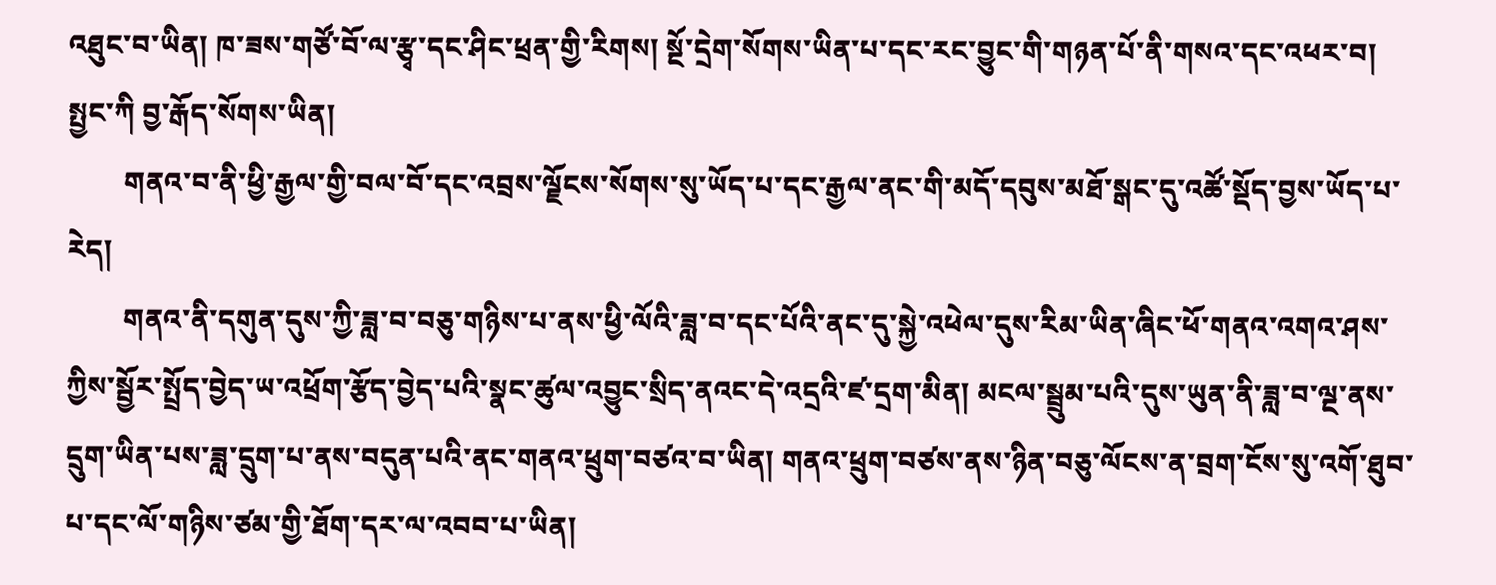འཐུང་བ་ཡིན། ཁ་ཟས་གཙོ་བོ་ལ་རྩྭ་དང་ཤིང་ཕྲན་གྱི་རིགས། སྔོ་དྲེག་སོགས་ཡིན་པ་དང་རང་བྱུང་གི་གཉན་པོ་ནི་གསའ་དང་འཕར་བ། སྤྱང་ཀི བྱ་རྒོད་སོགས་ཡིན།
        གནའ་བ་ནི་ཕྱི་རྒྱལ་གྱི་བལ་བོ་དང་འབྲས་ལྗོངས་སོགས་སུ་ཡོད་པ་དང་རྒྱལ་ནང་གི་མདོ་དབུས་མཐོ་སྒང་དུ་འཚོ་སྡོད་བྱས་ཡོད་པ་རེད།
        གནའ་ནི་དགུན་དུས་ཀྱི་ཟླ་བ་བཅུ་གཉིས་པ་ནས་ཕྱི་ལོའི་ཟླ་བ་དང་པོའི་ནང་དུ་སྐྱེ་འཕེལ་དུས་རིམ་ཡིན་ཞིང་ཕོ་གནའ་འགའ་ཤས་ཀྱིས་སྦྱོར་སྤྲོད་བྱེད་ཡ་འཕྲོག་རྩོད་བྱེད་པའི་སྣང་ཚུལ་འབྱུང་སྲིད་ནའང་དེ་འདྲའི་ཛ་དྲག་མིན། མངལ་སྦྲུམ་པའི་དུས་ཡུན་ནི་ཟླ་བ་ལྔ་ནས་དྲུག་ཡིན་པས་ཟླ་དྲུག་པ་ནས་བདུན་པའི་ནང་གནའ་ཕྲུག་བཙའ་བ་ཡིན། གནའ་ཕྲུག་བཙས་ནས་ཉིན་བཅུ་ལོངས་ན་བྲག་ངོས་སུ་འགོ་ཐུབ་པ་དང་ལོ་གཉིས་ཙམ་གྱི་ཐོག་དར་ལ་འབབ་པ་ཡིན།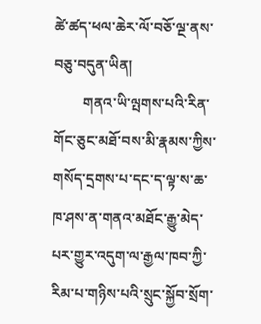ཚེ་ཚད་ཕལ་ཆེར་ལོ་བཅོ་ལྔ་ནས་བཅུ་བདུན་ཡིན།
        གནའ་ཡི་ལྤགས་པའི་རིན་གོང་ཅུང་མཐོ་བས་མི་རྣམས་ཀྱིས་གསོད་དྲགས་པ་དང་ད་ལྟ་ས་ཆ་ཁ་ཤས་ན་གནའ་མཐོང་རྒྱུ་མེད་པར་གྱུར་འདུག་ལ་རྒྱལ་ཁབ་ཀྱི་རིམ་པ་གཉིས་པའི་སྲུང་སྐྱོབ་སྲོག་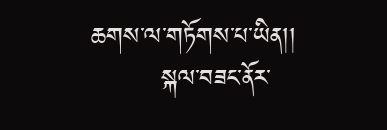ཆགས་ལ་གཏོགས་པ་ཡིན།།
        སྐལ་བཟང་ནོར་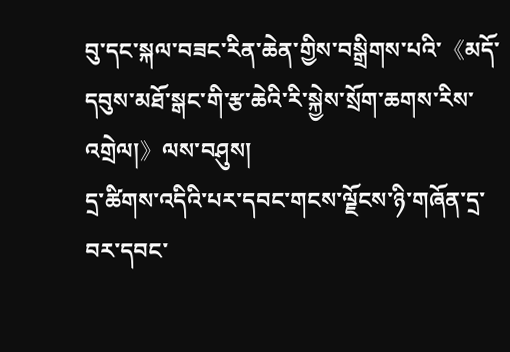བུ་དང་སྐལ་བཟང་རིན་ཆེན་གྱིས་བསྒྲིགས་པའི་《མདོ་དབུས་མཐོ་སྒང་གི་རྩ་ཆེའི་རི་སྐྱེས་སྲོག་ཆགས་རིས་འགྲེལ།》ལས་བཤུས།
དྲ་ཚིགས་འདིའི་པར་དབང་གངས་ལྗོངས་ཉི་གཞོན་དྲ་བར་དབང་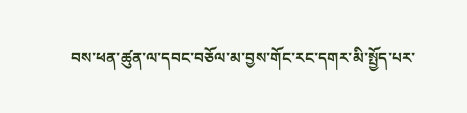བས་ཕན་ཚུན་ལ་དབང་བཅོལ་མ་བྱས་གོང་རང་དགར་མི་སྤྱོད་པར་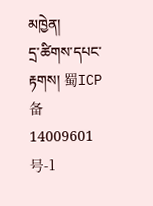མཁྱེན།
དྲ་ཚིགས་དཔང་རྟགས། 蜀ICP备14009601号-1